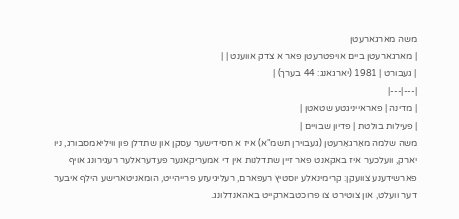משה מארגארעטן
| מארגארעטן ביים אויפטרעטן פאר א צדק אווענט | |
| געבורט | 1981 (יארגאנג: 44 בערך) |
|---|---|
| מדינה | פאראייניגטע שטאטן |
| פעילות בולטת | פדיון שבויים |
משה שלמה מאַרגאַרעטן (געבוירן תשמ"א) איז א חסידישער עסקן און שתדלן פון וויליאמסבורג, ניו יארק, וועלכער איז באקאנט פאר זיין שתדלנות אין די אמעריקאנער פעדעראלער רעגירונג אויף פארשידענע צוועקן: קרימינאלע יוסטיץ רעפארם, רעליגיעזע פרייהייט, הומאניטארישע הילף איבער דער וועלט, און צוטירט צו פרוכטבארקייט באהאנדלונג.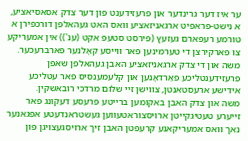ער איז דער גרינדער און פרעזידענט פון דער צדק אסאסיאציע, א נישט-פּראפיט ארגאניזאציע וואס האט געהאלפן דורכפירן א טורמע רעפארם געזעץ (פירסט סטעפ אקט (ענ')) אין אמעריקע צו פארקירצן די טערמינען פאר ווייסע קאָלנער פארברעכער. משה און די צדק ארגאניזאציע האבן געהאלפן שאפן פרעזידענטליכע פּאַרדאָנען און קלעמענסיס פאר עטליכע אידישע ארעסטאנטן, צווישן זיי שלום מרדכי רובאשקין.
משה און צדק האבן באקומען ברייטע פּרעסע דעקונג פאר זייערע טעטיגקייטן ארויסצוראטעווען געשטראנדעטע אפגאנער נאך וואס אמעריקאנע קרעפטן האבן זיך ארויסגעצויגן פון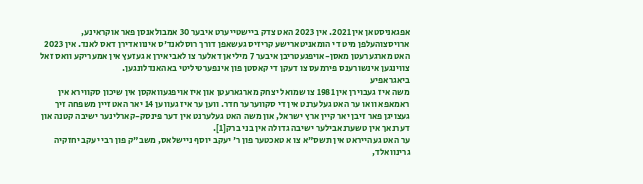אפגאניסטאן אין 2021. אין 2023 האט צדק ביישטייערט איבער 30 אמבולאנסן פאר אוקראינע, ארויסצוהעלפן מיט די הומאניטארישע קריזיס געשאפן דורך רוסלאנד'ס אינוואדירן דאס לאנד. אין 2023 האט מארגערעטן מאסן-אויפגעטריבן איבער 7 מיליאן דאלער צו לאביאירן א געזעץ אין אמעריקע וואס זאל צווינגען אינשורענס פירמעס צו דעקן די קאסטן פון אינפערטיליטי באהאנדלונגען.
ביאגראפיע
משה איז געבוירן אין 1981 צו שמואל יצחק מארגארעטן און איז אויפגעוואקסן אין שיכון סקווירא אין ראמאפא וואו ער האט געלערנט אין די סקווערער חדר. ווען ער איז געווען 14 יאר האט זיין משפּחה זיך געצויגן פאר זיבן יאר קיין ארץ ישראל, און משה האט געלערנט אין דער פּינסק-קארלינער ישיבה קטנה און דערנאך אין טשערנאבילער ישיבה גדולה אין בני ברק[1].
ער האט געהייראט אין תשס"א צו א טאכטער פון ר' יעקב יוסף ניישלאס, משב"ק פון רבי יעקב יחזקיה גרינוואלד,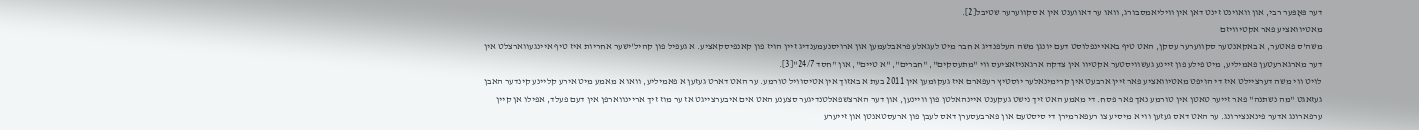דער פּאָפּער רבי, און וואוינט זינט דאן אין וויליאמסבורג, וואו ער דאווענט אין א סקווערער שטיבל[2].
מאטיוואציע פאר אקטיוויזם
משה'ס פאטער, א באקאנטער סקווערער עסקן, האט טיף באאיינפלוסט דעם יונגן משה העלפנדיג א חבר מיט לעגאלע פראבלעמען און ארויסנעמענדיג זיין הויז פון קאנפיסקאציע. א געפיל פון קהיל'ישער אחריות איז טיף איינגעווארצלט אין דער מארגארעטען פאמיליע, מיט פילע פון זיינע געשוויסטער אקטיוו אין צדקה ארגאניזאציעס ווי "מתעסקים", "חברים", "א טיים", און "חסד 24/7"[3].
לויט ווי משה דערציילט איז די הויפט מאטיוואציע פאר זיין ארבעט אין קרימינאלער יוסטיץ רעפארם איז געקומען אין 2011 בעת א באזוך אין אטיסוויל טורמע. ער האט דארט געזען א פאמיליע, וואו א מאמע מיט אירע קליינע קינדער האבן געזאגט "מה נשתנה" פאר זייער טאטן אין טורמע נאך פאר פסח. די מאמע האט זיך נישט געקענט איינהאלטן פון וויינען, און דער הארצשפאלטנדיגער סצענע האט אים איבערצייגט אז ער מוז זיך אריינווארפן אין דעם פעלד, אפילו אן קיין ערפארונג אדער פינאנצירונג. ער האט דאס געזען ווי א מיסיע צו רעפארמירן די סיסטעם און פארבעסערן דאס לעבן פון ארעסטאנטן און זייערע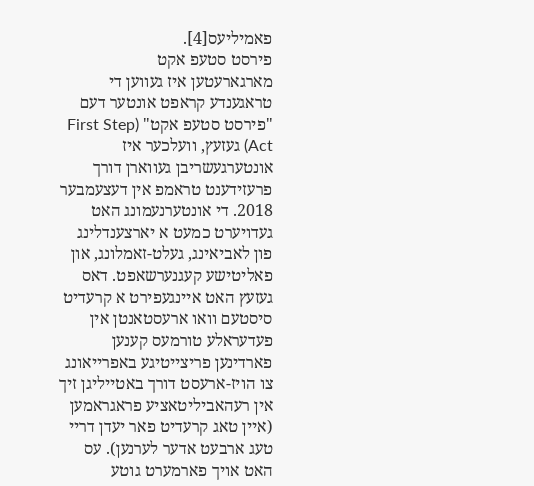פאמיליעס[4].
פירסט סטעפ אקט
מארגארעטען איז געווען די טראגענדע קראפט אונטער דעם "פירסט סטעפ אקט" (First Step Act) געזעץ, וועלכער איז אונטערגעשריבן געווארן דורך פרעזידענט טראמפ אין דעצעמבער 2018. די אונטערנעמונג האט געדויערט כמעט א יארצענדלינג פון לאביאינג, געלט-זאמלונג, און פאליטישע קעגנערשאפט. דאס געזעץ האט איינגעפירט א קרעדיט סיסטעם וואו ארעסטאנטן אין פעדעראלע טורמעס קענען פארדינען פריצייטיגע באפרייאונג צו הויז-ארעסט דורך באטייליגן זיך אין רעהאביליטאציע פראגראמען (איין טאג קרעדיט פאר יעדן דריי טעג ארבעט אדער לערנען). עס האט אויך פארמערט גוטע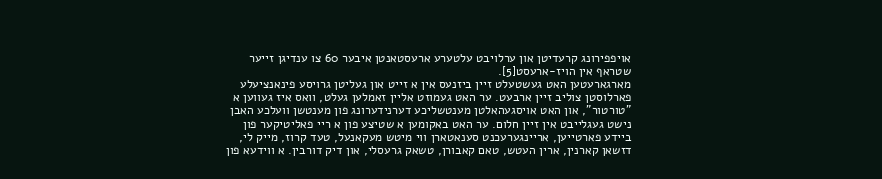אויפפירונג קרעדיטן און ערלויבט עלטערע ארעסטאנטן איבער 60 צו ענדיגן זייער שטראף אין הויז-ארעסט[5].
מארגארעטען האט געשטעלט זיין ביזנעס אין א זייט און געליטן גרויסע פינאנציעלע פארלוסטן צוליב זיין ארבעט. ער האט געמוזט אליין זאמלען געלט, וואס איז געווען א "טורטור", און האט אויסגעהאלטן מענטשליכע דערנידערונג פון מענטשן וועלכע האבן נישט געגלייבט אין זיין חלום. ער האט באקומען א שטיצע פון א ריי פאליטיקער פון ביידע פארטייען, אריינגערעכנט סענאטארן ווי מיטש מעקאנעל, טעד קרוז, מייק לי, דזשאן קארנין, ארין העטש, טאם קאבורן, טשאק גרעסלי, און דיק דורבין. א ווידעא פון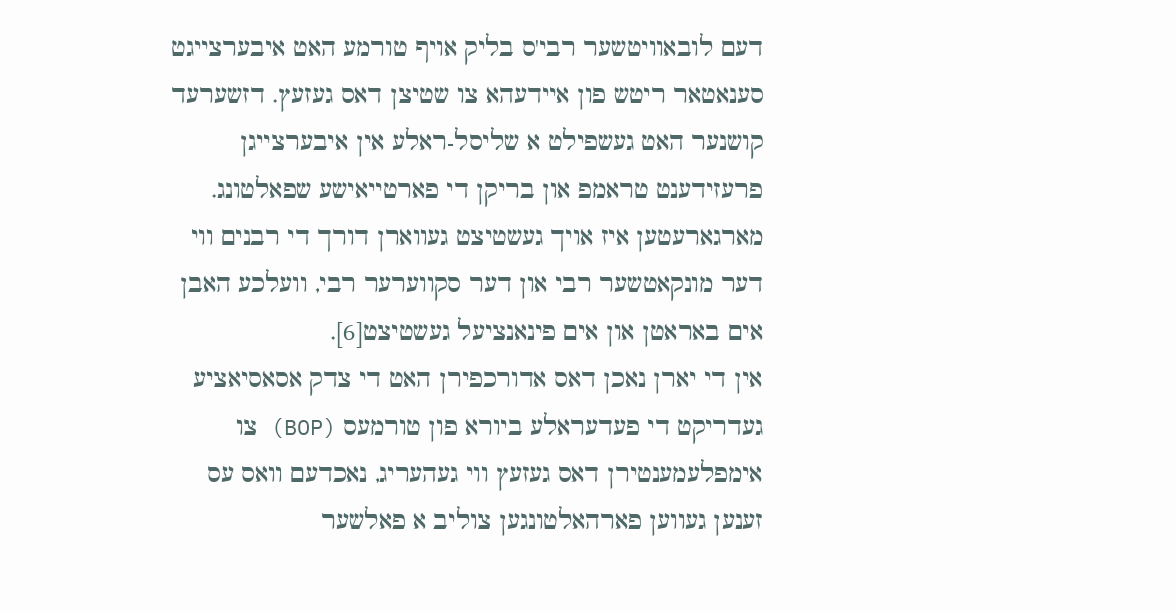דעם לובאוויטשער רבי'ס בליק אויף טורמע האט איבערצייגט סענאטאר ריטש פון איידעהא צו שטיצן דאס געזעץ. דזשערעד קושנער האט געשפילט א שליסל-ראלע אין איבערצייגן פרעזידענט טראמפ און בריקן די פארטייאישע שפאלטונג. מארגארעטען איז אויך געשטיצט געווארן דורך די רבנים ווי דער מונקאטשער רבי און דער סקווערער רבי, וועלכע האבן אים באראטן און אים פינאנציעל געשטיצט[6].
אין די יארן נאכן דאס אדורכפירן האט די צדק אסאסיאציע געדריקט די פעדעראלע ביורא פון טורמעס (BOP) צו אימפלעמענטירן דאס געזעץ ווי געהעריג, נאכדעם וואס עס זענען געווען פארהאלטונגען צוליב א פאלשער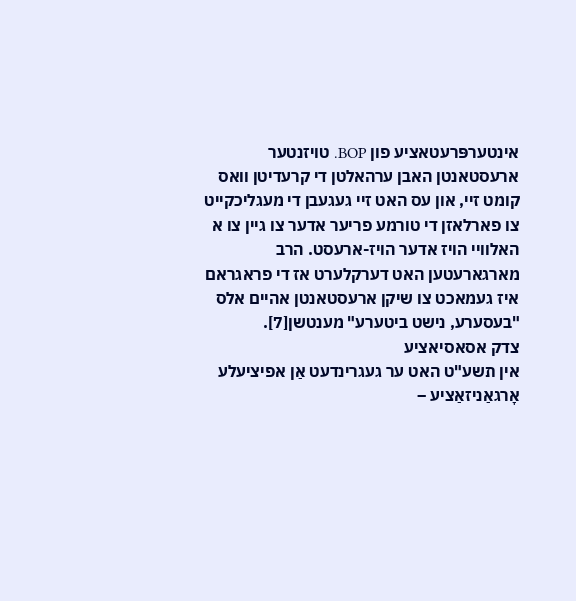אינטערפּרעטאציע פון BOP. טויזנטער ארעסטאנטן האבן ערהאלטן די קרעדיטן וואס קומט זיי, און עס האט זיי געגעבן די מעגליכקייט צו פארלאזן די טורמע פריער אדער צו גיין צו א האלוויי הויז אדער הויז-ארעסט. הרב מארגארעטען האט דערקלערט אז די פראגראם איז געמאכט צו שיקן ארעסטאנטן אהיים אלס "בעסערע, נישט ביטערע" מענטשן[7].
צדק אסאסיאציע
אין תשע"ט האט ער געגרינדעט אַן אפיציעלע אָרגאַניזאַציע –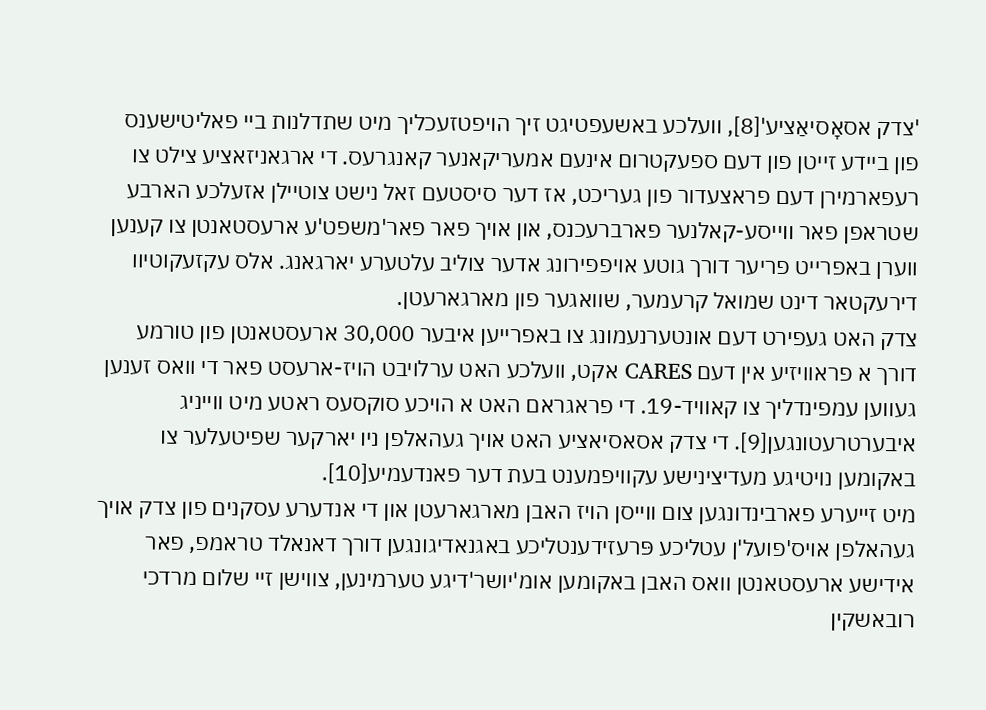'צדק אסאָסיאַציע'[8], וועלכע באשעפטיגט זיך הויפטזעכליך מיט שתדלנות ביי פאליטישענס פון ביידע זייטן פון דעם ספעקטרום אינעם אמעריקאנער קאנגרעס. די ארגאניזאציע צילט צו רעפארמירן דעם פראצעדור פון געריכט, אז דער סיסטעם זאל נישט צוטיילן אזעלכע הארבע שטראפן פאר ווייסע-קאלנער פארברעכנס, און אויך פאר פאר'משפט'ע ארעסטאנטן צו קענען ווערן באפרייט פריער דורך גוטע אויפפירונג אדער צוליב עלטערע יארגאנג. אלס עקזעקוטיוו דירעקטאר דינט שמואל קרעמער, שוואגער פון מארגארעטן.
צדק האט געפירט דעם אונטערנעמונג צו באפרייען איבער 30,000 ארעסטאנטן פון טורמע דורך א פראוויזיע אין דעם CARES אקט, וועלכע האט ערלויבט הויז-ארעסט פאר די וואס זענען געווען עמפינדליך צו קאוויד-19. די פראגראם האט א הויכע סוקסעס ראטע מיט ווייניג איבערטרעטונגען[9]. די צדק אסאסיאציע האט אויך געהאלפן ניו יארקער שפיטעלער צו באקומען נויטיגע מעדיצינישע עקוויפמענט בעת דער פאנדעמיע[10].
מיט זייערע פארבינדונגען צום ווייסן הויז האבן מארגארעטן און די אנדערע עסקנים פון צדק אויך געהאלפן אויס'פועל'ן עטליכע פּרעזידענטליכע באגנאדיגונגען דורך דאנאלד טראמפ, פאר אידישע ארעסטאנטן וואס האבן באקומען אומ'יושר'דיגע טערמינען, צווישן זיי שלום מרדכי רובאשקין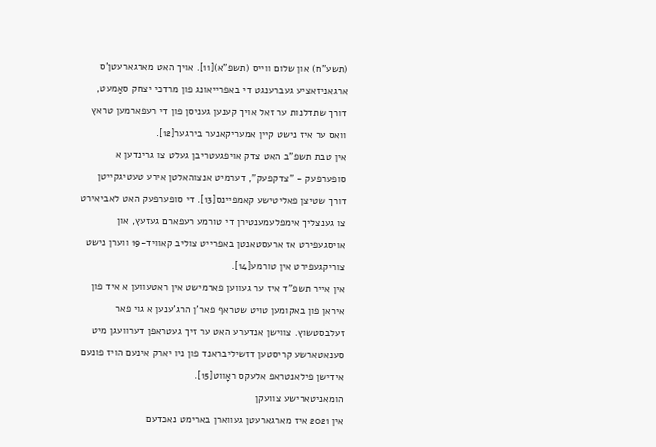(תשע"ח) און שלום ווייס (תשפ"א)[11]. אויך האט מארגארעטן'ס ארגאניזאציע געברענגט די באפרייאונג פון מרדכי יצחק סאַמעט, דורך שתדלנות ער זאל אויך קענען געניסן פון די רעפארמען טראץ וואס ער איז נישט קיין אמעריקאנער בירגער[12].
אין טבת תשפ"ב האט צדק אויפגעטריבן געלט צו גרינדען א סופערפעק - "צדקפעק", דערמיט אנצוהאלטן אירע טעטיגקייטן דורך שטיצן פאליטישע קאמפיינס[13]. די סופערפעק האט לאביאירט צו גענצליך אימפלעמענטירן די טורמע רעפארם געזעץ, און אויסגעפירט אז ארעסטאנטן באפרייט צוליב קאוויד-19 ווערן נישט צוריקגעפירט אין טורמע[14].
אין אייר תשפ"ד איז ער געווען פארמישט אין ראטעווען א איד פון איראן פון באקומען טויט שטראף פאר'ן הרג'ענען א גוי פאר זעלבסטשוץ. צווישן אנדערע האט ער זיך געטראפן דערוועגן מיט סענאטארשע קריסטען דזשיליבראנד פון ניו יארק אינעם הויז פונעם אידישן פילאנטראפ אלעקס ראָווט[15].
הומאניטארישע צוועקן
אין 2021 איז מארגארעטן געווארן בארימט נאכדעם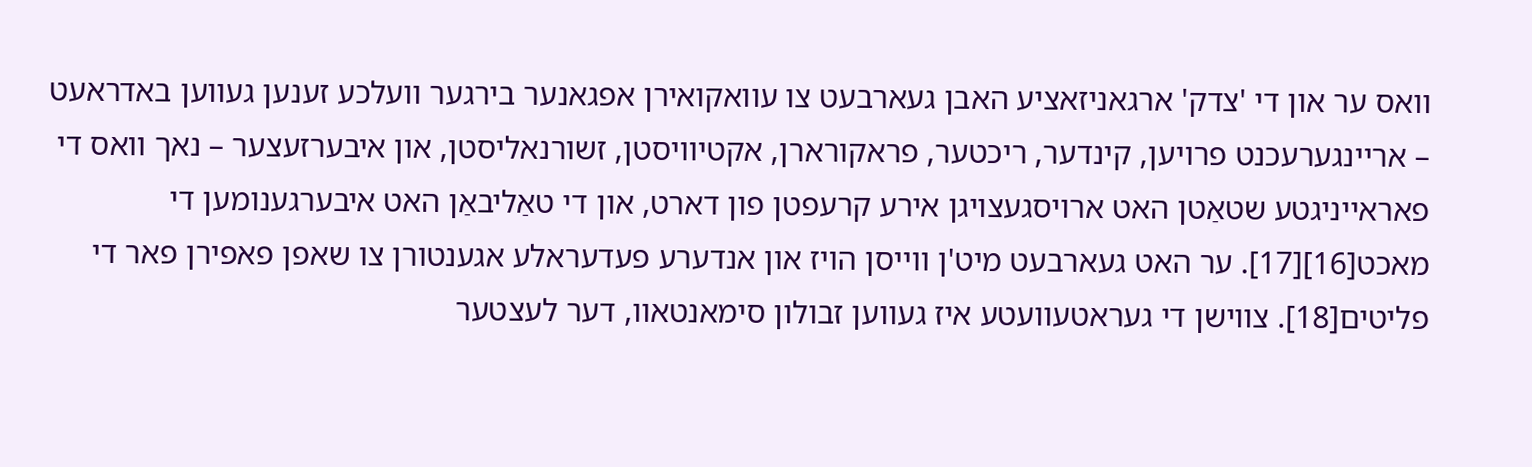וואס ער און די 'צדק' ארגאניזאציע האבן געארבעט צו עוואקואירן אפגאנער בירגער וועלכע זענען געווען באדראעט – אריינגערעכנט פרויען, קינדער, ריכטער, פראקורארן, אקטיוויסטן, זשורנאליסטן, און איבערזעצער – נאך וואס די פאראייניגטע שטאַטן האט ארויסגעצויגן אירע קרעפטן פון דארט, און די טאַליבאַן האט איבערגענומען די מאכט[16][17]. ער האט געארבעט מיט'ן ווייסן הויז און אנדערע פעדעראלע אגענטורן צו שאפן פאפירן פאר די פליטים[18]. צווישן די געראטעוועטע איז געווען זבולון סימאנטאוו, דער לעצטער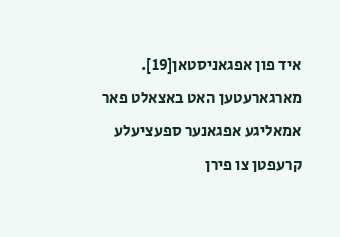איד פון אפגאניסטאן[19]. מארגארעטען האט באצאלט פאר אמאליגע אפגאנער ספעציעלע קרעפטן צו פירן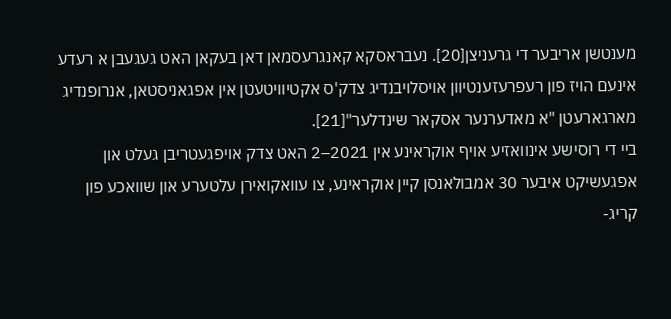מענטשן אריבער די גרעניצן[20]. נעבראסקא קאנגרעסמאן דאן בעקאן האט געגעבן א רעדע אינעם הויז פון רעפרעזענטיוון אויסלויבנדיג צדק'ס אקטיוויטעטן אין אפגאניסטאן, אנרופנדיג מארגארעטן "א מאדערנער אסקאר שינדלער"[21].
ביי די רוסישע אינוואזיע אויף אוקראינע אין 2021–2 האט צדק אויפגעטריבן געלט און אפגעשיקט איבער 30 אמבולאנסן קיין אוקראינע, צו עוואקואירן עלטערע און שוואכע פון קריג-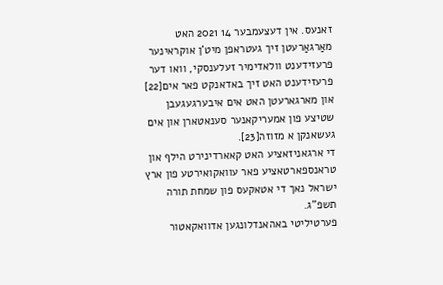זאנעס. אין דעצעמבער 14 2021 האט מאַרגאַרעטן זיך געטראפן מיט'ן אוקראינער פרעזידענט וולאדימיר זעלענסקי, וואו דער פרעזידענט האט זיך באדאנקט פאר אים[22] און מארגארעטן האט אים איבערגעגעבן שטיצע פון אמעריקאנער סענאטארן און אים געשאנקן א מזוזה[23].
די ארגאניזאציע האט קאארדינירט הילף און טראנספארטאציע פאר עוואקואירטע פון ארץ ישראל נאך די אטאקעס פון שמחת תורה תשפ"ג.
פערטיליטי באהאנדלונגען אדוואקאטור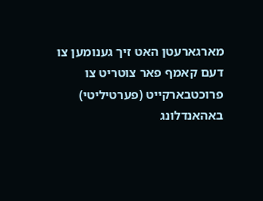מארגארעטן האט זיך גענומען צו דעם קאמף פאר צוטריט צו פרוכטבארקייט (פערטיליטי) באהאנדלונג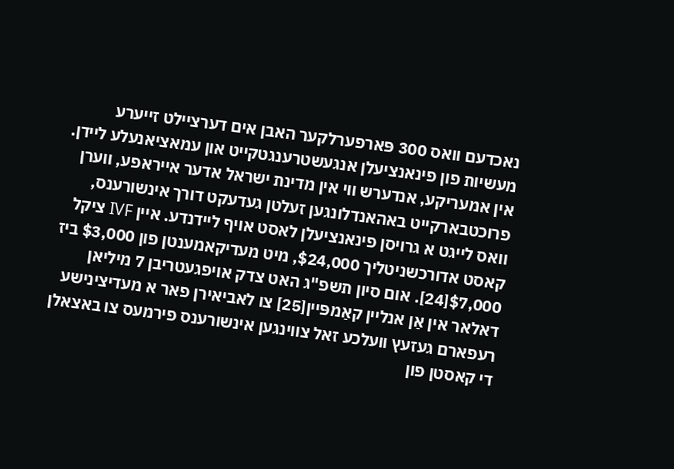נאכדעם וואס 300 פּארפערלקער האבן אים דערציילט זייערע מעשיות פון פינאנציעלן אנגעשטרענגטקייט און עמאציאנעלע ליידן. אין אמעריקע, אנדערש ווי אין מדינת ישראל אדער אייראפע, ווערן פרוכטבארקייט באהאנדלונגען זעלטן געדעקט דורך אינשורענס, וואס לייגט א גרויסן פינאנציעלן לאסט אויף ליידנדע. איין IVF ציקל קאסט אדורכשניטליך $24,000, מיט מעדיקאמענטן פון $3,000 ביז $7,000[24]. אום סיון תשפ"ג האט צדק אויפגעטריבן 7 מיליאן דאלאר אין אַן אנליין קאַמפּיין[25] צו לאביאירן פאר א מעדיצינישע רעפארם געזעץ וועלכע זאל צווינגען אינשורענס פירמעס צו באצאלן די קאסטן פון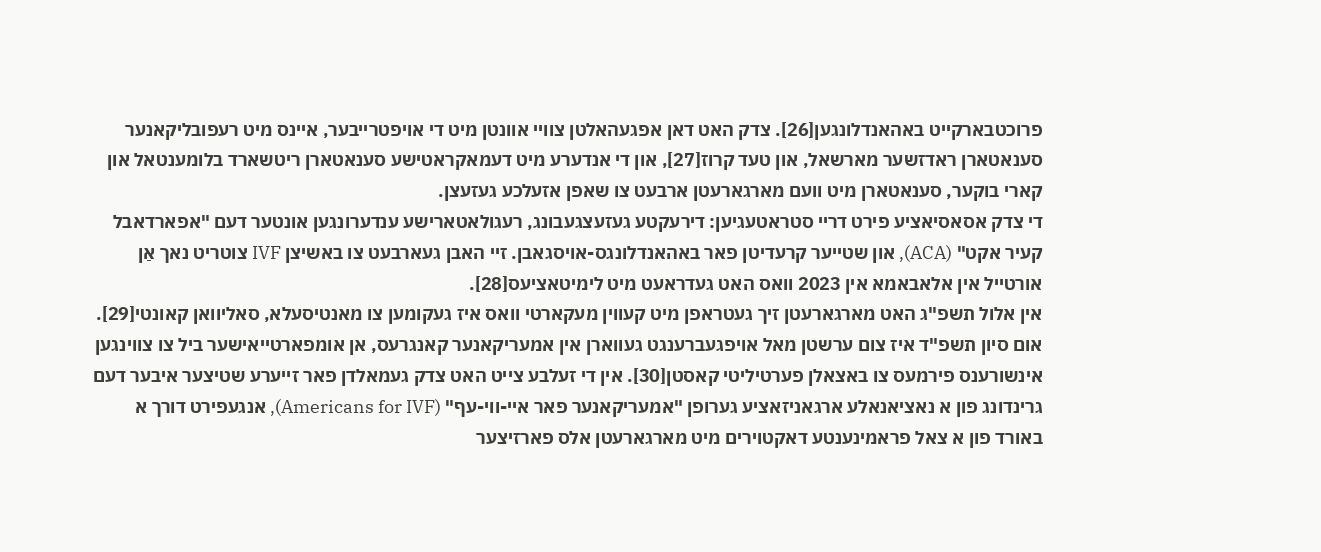פרוכטבארקייט באהאנדלונגען[26]. צדק האט דאן אפגעהאלטן צוויי אוונטן מיט די אויפטרייבער, איינס מיט רעפובליקאנער סענאטארן ראדזשער מארשאל, און טעד קרוז[27], און די אנדערע מיט דעמאקראטישע סענאטארן ריטשארד בלומענטאל און קארי בוקער, סענאטארן מיט וועם מארגארעטן ארבעט צו שאפן אזעלכע געזעצן.
די צדק אסאסיאציע פירט דריי סטראטעגיען: דירעקטע געזעצגעבונג, רעגולאטארישע ענדערונגען אונטער דעם "אפארדאבל קעיר אקט" (ACA), און שטייער קרעדיטן פאר באהאנדלונגס-אויסגאבן. זיי האבן געארבעט צו באשיצן IVF צוטריט נאך אַן אורטייל אין אלאבאמא אין 2023 וואס האט געדראעט מיט לימיטאציעס[28].
אין אלול תשפ"ג האט מארגארעטן זיך געטראפן מיט קעווין מעקארטי וואס איז געקומען צו מאנטיסעלא, סאליוואן קאונטי[29].
אום סיון תשפ"ד איז צום ערשטן מאל אויפגעברענגט געווארן אין אמעריקאנער קאנגרעס, אן אומפארטייאישער ביל צו צווינגען אינשורענס פירמעס צו באצאלן פערטיליטי קאסטן[30]. אין די זעלבע צייט האט צדק געמאלדן פאר זייערע שטיצער איבער דעם גרינדונג פון א נאציאנאלע ארגאניזאציע גערופן "אמעריקאנער פאר איי-ווי-עף" (Americans for IVF), אנגעפירט דורך א באורד פון א צאל פראמינענטע דאקטוירים מיט מארגארעטן אלס פארזיצער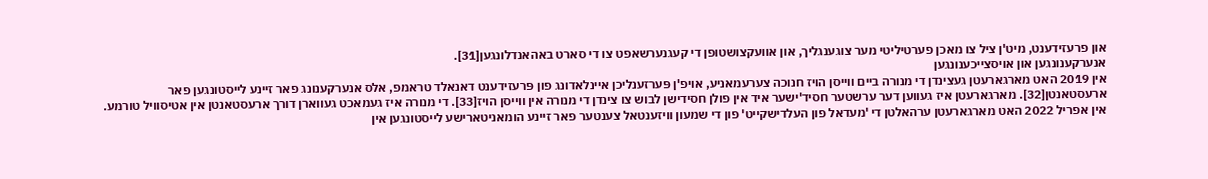און פרעזידענט, מיט'ן ציל צו מאכן פערטיליטי מער צוגענגליך, און אוועקצושטופן די קעגנערשאפט צו די סארט באהאנדלונגען[31].
אנערקענונגען און אויסצייכענונגען
אין 2019 האט מארגארעטן געצינדן די מנורה ביים ווייסן הויז חנוכה צערעמאניע, אויפ'ן פּערזענליכן איינלאדונג פון פּרעזידענט דאנאלד טראמפ, אלס אנערקענונג פאר זיינע לייסטונגען פאר ארעסטאנטן[32]. מארגארעטן איז געווען דער ערשטער חסיד'ישער איד אין פולן חסידישן לבוש צו צינדן די מנורה אין ווייסן הויז[33]. די מנורה איז געמאכט געווארן דורך ארעסטאנטן אין אטיסוויל טורמע. אין אפריל 2022 האט מארגארעטן ערהאלטן די 'מעדאל פון העלדישקייט' פון די שמעון וויזענטאל צענטער פאר זיינע הומאניטארישע לייסטונגען אין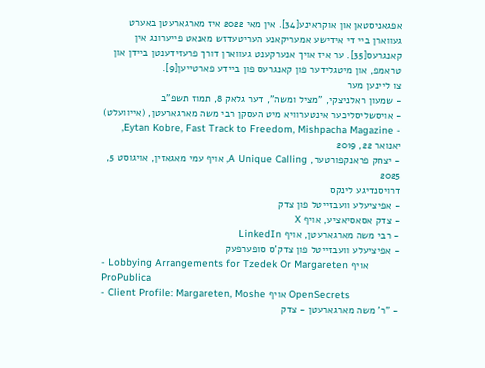אפגאניסטאן און אוקראינע[34]. אין מאי 2022 איז מארגארעטן באערט געווארן ביי די אידישע אמעריקאנע העריטעדזש מאנאט פייערונג אין קאנגרעס[35]. ער איז אויך אנערקענט געווארן דורך פרעזידענטן ביידן און טראמפ, און מיטגלידער פון קאנגרעס פון ביידע פארטייען[9].
צו ליינען מער
- שמעון ראלניצקי, "מציל ומשה", דער גלאק 8, תמוז תשפ"ב
- אויסשליסליכער אינטערוויא מיט העסקן רבי משה מארגארעטן, (אייוועלט)
- Eytan Kobre, Fast Track to Freedom, Mishpacha Magazine, יאנואר 22, 2019
- יצחק פראנקפורטער, A Unique Calling, אויף עמי מאגאזין, אויגוסט 5, 2025
דרויסנדיגע לינקס
- אפיציעלע וועבזייטל פון צדק
- צדק אסאסיאציע, אויף X
- רבי משה מארגארעטן, אויף LinkedIn
- אפיציעלע וועבזייטל פון צדק'ס סופערפעק
- Lobbying Arrangements for Tzedek Or Margareten אויף ProPublica
- Client Profile: Margareten, Moshe אויף OpenSecrets
- "ר' משה מארגארעטן - צדק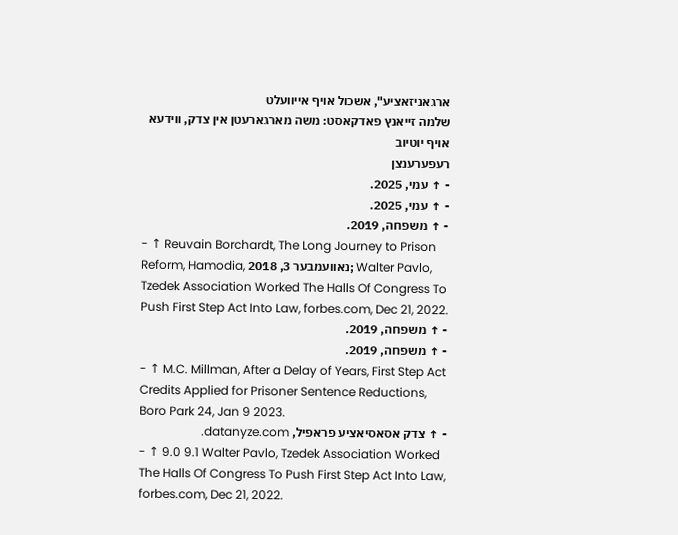ארגאניזאציע", אשכול אויף אייוועלט
שלמה זייאנץ פאדקאסט: משה מארגארעטן אין צדק, ווידעא אויף יוטיוב
רעפערענצן
- ↑ עמי, 2025.
- ↑ עמי, 2025.
- ↑ משפחה, 2019.
- ↑ Reuvain Borchardt, The Long Journey to Prison Reform, Hamodia, נאוועמבער 3, 2018; Walter Pavlo, Tzedek Association Worked The Halls Of Congress To Push First Step Act Into Law, forbes.com, Dec 21, 2022.
- ↑ משפחה, 2019.
- ↑ משפחה, 2019.
- ↑ M.C. Millman, After a Delay of Years, First Step Act Credits Applied for Prisoner Sentence Reductions, Boro Park 24, Jan 9 2023.
- ↑ צדק אסאסיאציע פראפיל, datanyze.com.
- ↑ 9.0 9.1 Walter Pavlo, Tzedek Association Worked The Halls Of Congress To Push First Step Act Into Law, forbes.com, Dec 21, 2022.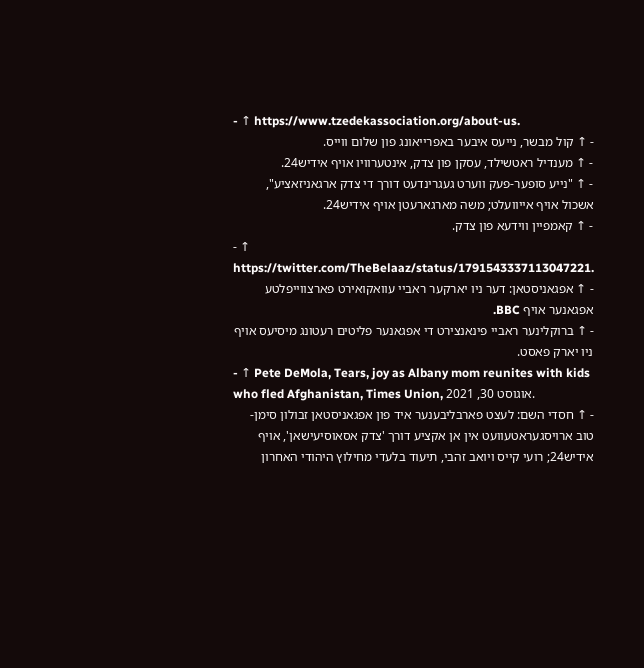- ↑ https://www.tzedekassociation.org/about-us.
- ↑ קול מבשר, נייעס איבער באפרייאונג פון שלום ווייס.
- ↑ מענדיל ראטשילד, עסקן פון צדק, אינטערוויו אויף אידיש24.
- ↑ "נייע סופער-פעק ווערט געגרינדעט דורך די צדק ארגאניזאציע", אשכול אויף אייוועלט; משה מארגארעטן אויף אידיש24.
- ↑ קאמפיין ווידעא פון צדק.
- ↑ https://twitter.com/TheBelaaz/status/1791543337113047221.
- ↑ אפגאניסטאן: דער ניו יארקער ראביי עוואקואירט פארצווייפלטע אפגאנער אויף BBC.
- ↑ ברוקלינער ראביי פינאנצירט די אפגאנער פליטים רעטונג מיסיעס אויף ניו יארק פאסט.
- ↑ Pete DeMola, Tears, joy as Albany mom reunites with kids who fled Afghanistan, Times Union, אוגוסט 30, 2021.
- ↑ חסדי השם: לעצט פארבליבענער איד פון אפגאניסטאן זבולון סימן-טוב ארויסגעראטעוועט אין אן אקציע דורך 'צדק אסאוסיעישאן', אויף אידיש24; רועי קייס ויואב זהבי, תיעוד בלעדי מחילוץ היהודי האחרון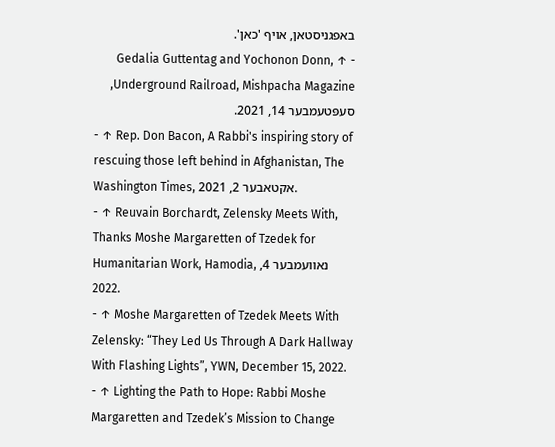באפגניסטאן, אויף 'כאן'.
- ↑ Gedalia Guttentag and Yochonon Donn, Underground Railroad, Mishpacha Magazine, סעפּטעמבער 14, 2021.
- ↑ Rep. Don Bacon, A Rabbi's inspiring story of rescuing those left behind in Afghanistan, The Washington Times, אקטאבער 2, 2021.
- ↑ Reuvain Borchardt, Zelensky Meets With, Thanks Moshe Margaretten of Tzedek for Humanitarian Work, Hamodia, נאוועמבער 4, 2022.
- ↑ Moshe Margaretten of Tzedek Meets With Zelensky: “They Led Us Through A Dark Hallway With Flashing Lights”, YWN, December 15, 2022.
- ↑ Lighting the Path to Hope: Rabbi Moshe Margaretten and Tzedek’s Mission to Change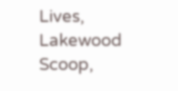Lives, Lakewood Scoop,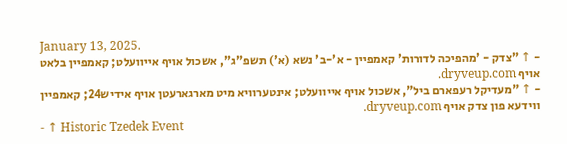January 13, 2025.
- ↑ "צדק - 'מהפיכה לדורות' קאמפיין - א'-ב' נשא (א') תשפ"ג", אשכול אויף אייוועלט; קאמפיין בלאט אויף dryveup.com.
- ↑ "מעדיקל רעפארם ביל", אשכול אויף אייוועלט; אינטערוויא מיט מארגארעטן אויף אידיש24; קאמפיין ווידעא פון צדק אויף dryveup.com.
- ↑ Historic Tzedek Event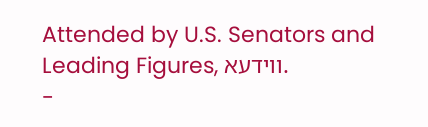Attended by U.S. Senators and Leading Figures, ווידעא.
-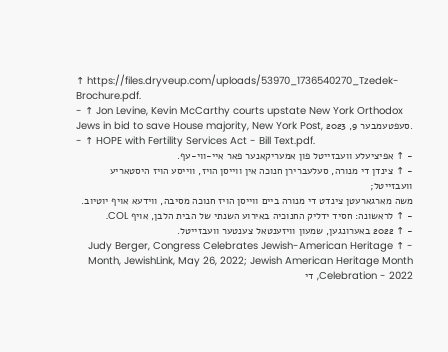↑ https://files.dryveup.com/uploads/53970_1736540270_Tzedek-Brochure.pdf.
- ↑ Jon Levine, Kevin McCarthy courts upstate New York Orthodox Jews in bid to save House majority, New York Post, סעפטעמבער 9, 2023.
- ↑ HOPE with Fertility Services Act - Bill Text.pdf.
- ↑ אפיציעלע וועבזייטל פון אמעריקאנער פאר איי-ווי-עף.
- ↑ צינדן די מנורה, סעלעברירן חנוכה אין ווייסן הויז, ווייסע הויז היסטאריע וועבזייטל;
משה מארגארעטן צינדט די מנורה ביים ווייסן הויז חנוכה מסיבה, ווידעא אויף יוטיוב.
- ↑ לראשונה: חסיד ידליק החנוכיה באירוע השנתי של הבית הלבן, אויף COL.
- ↑ 2022 באערונגען, שמעון וויזענטאל צענטער וועבזייטל.
- ↑ Judy Berger, Congress Celebrates Jewish-American Heritage Month, JewishLink, May 26, 2022; Jewish American Heritage Month Celebration - 2022, די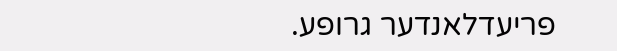פריעדלאנדער גרופע.